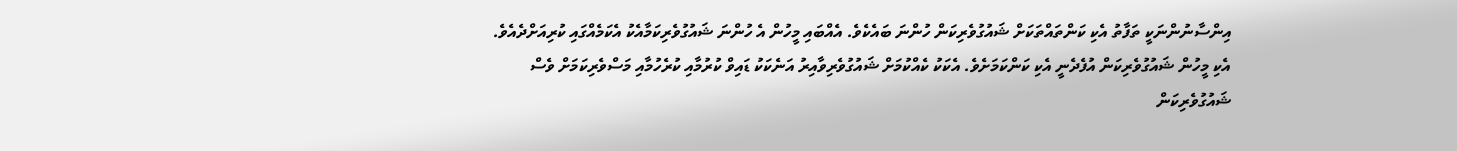އިންސާނުންނަކީ ތަފާތު އެކި ކަންތައްތަކަށް ޝައުގުވެރިކަން ހުންނަ ބައެކެވެ. އެއްބައި މީހުން އެ ހުންނަ ޝައުގުވެރިކަމާއެކު އެކަމެއްގައި ކުރިއަށްދެއެވެ.
އެކި މީހުން ޝައުގުވެރިކަން އުފެދެނީ އެކި ކަންކަމަށެވެ. އެކަކު ކެއްކުމަށް ޝައުގުވެރިވާއިރު އަނެކަކު ޑައިވް ކުރުމާއި ކުރެހުމާއި މަސްވެރިކަމަށް ވެސް ޝައުގުވެރިކަން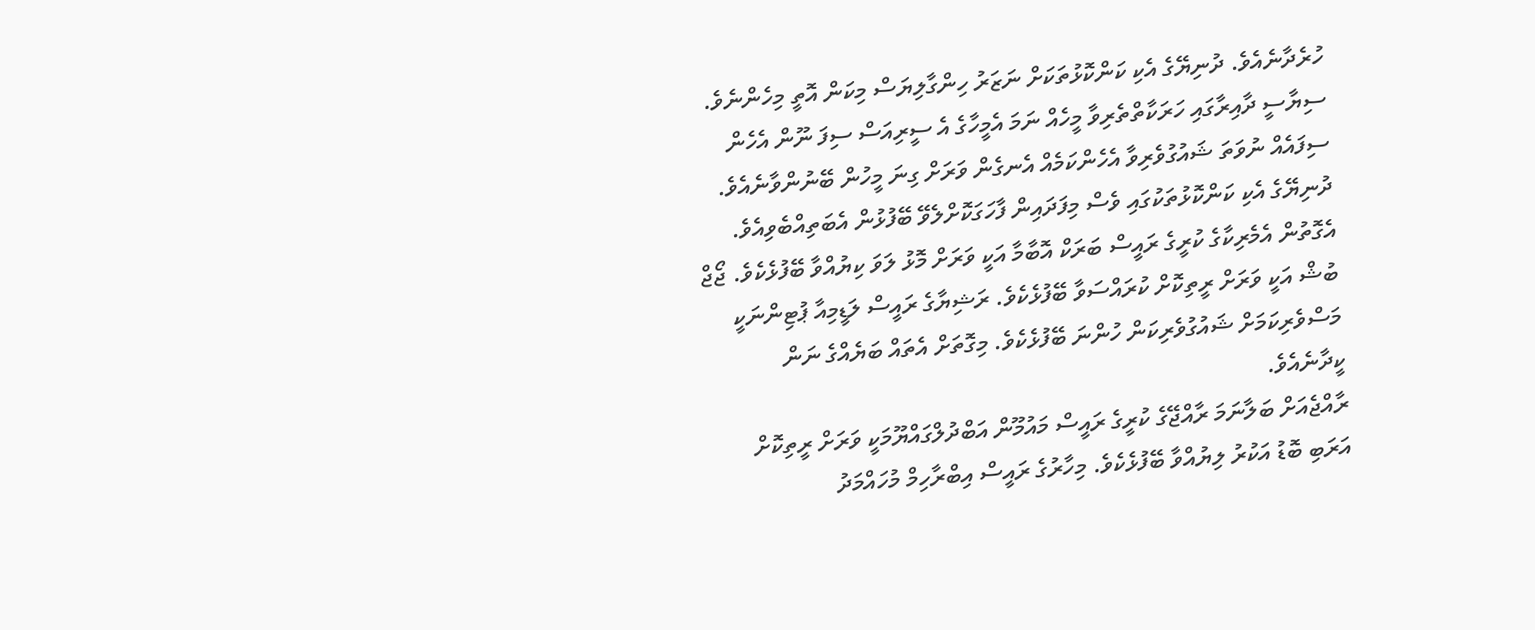ހުރެދާނެއެވެ. ދުނިޔޭގެ އެކި ކަންކޮޅުތަކަށް ނަޒަރު ހިންގާލިޔަސް މިކަން އޮތީ މިހެންނެވެ.
ސިޔާސީ ދާއިރާގައި ހަރަކާތްތެރިވާ މީހެއް ނަމަ އެމީހާގެ އެ ސީރިއަސް ސިފަ ނޫން އެހެން ސިފައެއް ނުވަތަ ޝައުގުވެރިވާ އެހެންކަމެއް އެނގެން ވަރަށް ގިނަ މީހުން ބޭނުންވާނެއެވެ. ދުނިޔޭގެ އެކި ކަންކޮޅުތަކުގައި ވެސް މިފަދައިން ފާހަގަކޮށްލެވޭ ބޭފުޅުން އެބަތިއްބެވިއެވެ.
އެގޮތުން އެމެރިކާގެ ކުރީގެ ރައީސް ބަރަކް އޮބާމާ އަކީ ވަރަށް މޮޅު ލަވަ ކިޔުއްވާ ބޭފުޅެކެވެ. ޖޯޖް ބުޝް އަކީ ވަރަށް ރީތިކޮށް ކުރައްސަވާ ބޭފުޅެކެވެ. ރަޝިޔާގެ ރައީސް ލަޑީމިއާ ޕުޓިންނަކީ މަސްވެރިކަމަށް ޝައުގުވެރިކަން ހުންނަ ބޭފުޅެކެވެ. މިގޮތަށް އެތައް ބަޔެއްގެ ނަން ކީދާނެއެވެ.
ރާއްޖެއަށް ބަލާނަމަ ރާއްޖޭގެ ކުރީގެ ރައީސް މައުމޫން އަބްދުލްގައްޔޫމަކީ ވަރަށް ރީތިކޮށް އަރަބި ބޮޑު އަކުރު ލިޔުއްވާ ބޭފުޅެކެވެ. މިހާރުގެ ރައީސް އިބްރާހިމް މުހައްމަދު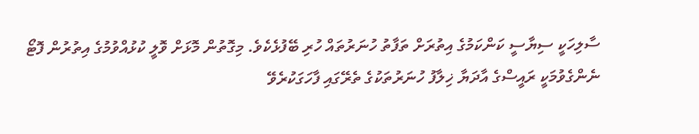ސާލިހަކީ ސިޔާސީ ކަންކަމުގެ އިތުރަށް ތަފާތު ހުނަރުތައް ހުރި ބޭފުޅެކެވެ. މިގޮތުން މޮޅަށް ވޮލީ ކުޅުއްވުމުގެ އިތުރުން ފޮޓޯ ނެންގެވުމަކީ ރައީސްގެ އާދަޔާ ޚިލާފު ހުނަރުތަކުގެ ތެރޭގައި ފާހަގަކުރެވޭ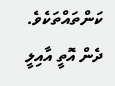ކަންތައްތަކެވެ.
ދެން އޮތީ އާއިލީ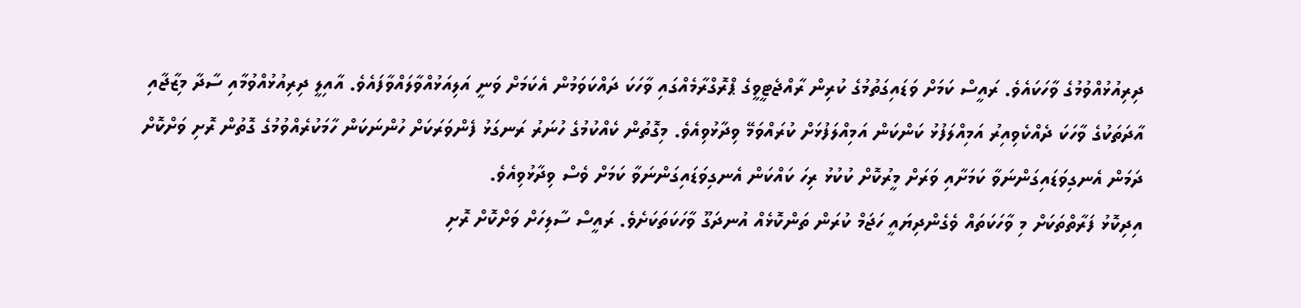ދިރިއުޅުއްވުމުގެ ވާހަކައެވެ. ރައީސް ކަމަށް ވަޑައިގަތުމުގެ ކުރިން ރާއްޖެޓީވީގެ ޕްރޮގްރާމެއްގައި ވާހަކަ ދައްކަވަމުން އެކަމަށް ވަނީ އަލިއަޅުއްވާލައްވާފައެވެ. އާއިލީ ދިރިއުޅުއްވުމާއި ސާދާ މިޒާޖާއި އާދަތަކުގެ ވާހަކަ ދެއްކެވިއިރު އަމިއްލަފުޅު ކަންކަން އަމިއްލަފުޅަށް ކުރައްވަމޭ ވިދާޅުވިއެވެ. މިގޮތުން ކެއްކުމުގެ ހުނަރު ރަނގަޅު ފެންވަރަކަށް ހުންނަކަން ހާމަކުރެއްވުމުގެ ގޮތުން ރޮށި ވަށްކޮށް ދަމަން އެނގިވަޑައިގަންނަވާ ކަމަށާއި ވަރަށް މީރުކޮށް ކުކުޅު ރިހަ ކައްކަން އެނގިވަޑައިގަންނަވާ ކަމަށް ވެސް ވިދާޅުވިއެވެ.
އިދިކޮޅު ފަރާތްތަކަށް މި ވާހަކަތައް ވެގެންދިޔައީ ހަޖަމް ކުރަން ތަންކޮޅެއް އުނދަގޫ ވާހަކަތަކަށެވެ. ރައީސް ސާލިހަށް ވަށްކޮށް ރޮށި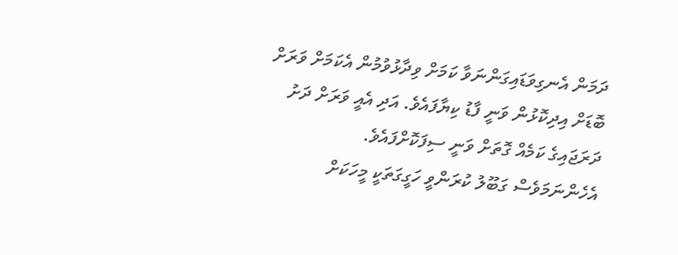ދަމަން އެނގިވަޑައިގަންނަވާ ކަމަށް ވިދާޅުވުމުން އެކަމަށް ވަރަށް ބޮޑަށް އިދިކޮޅުން ވަނީ ފާޑު ކިޔާފައެވެ. އަދި އެއީ ވަރަށް ދަށު ދަރަޖައިގެ ކަމެއް ގޮތަށް ވަނީ ސިފަކޮށްފައެވެ.
އެހެންނަމަވެސް ގަބޫލު ކުރަންވީ ހަގީގަތަކީ މީހަކަށް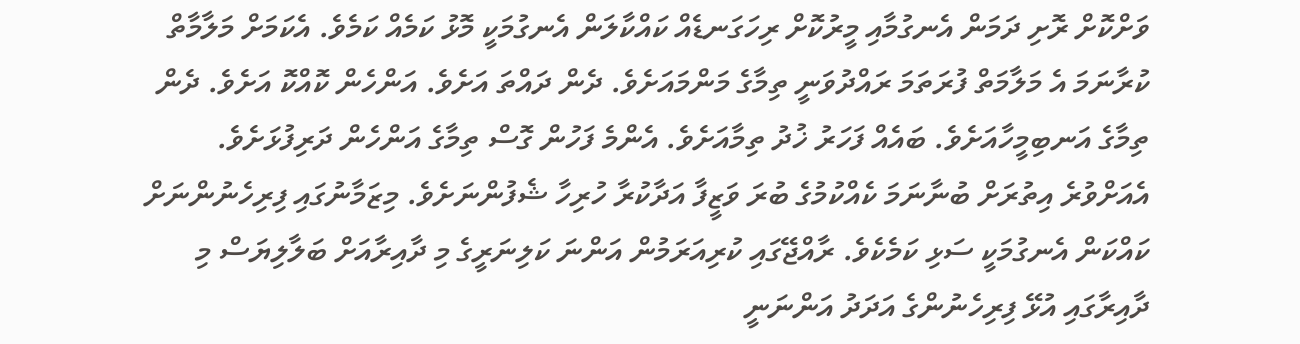ވަށްކޮށް ރޮށި ދަމަން އެނގުމާއި މީރުކޮށް ރިހަގަނޑެއް ކައްކާލަން އެނގުމަކީ މޮޅު ކަމެއް ކަމެވެ. އެކަމަށް މަލާމާތް ކުރާނަމަ އެ މަލާމަތް ފުރަތަމަ ރައްދުވަނީ ތިމާގެ މަންމައަށެވެ. ދެން ދައްތަ އަށެވެ. އަންހެން ކޮއްކޮ އަށެވެ. ދެން ތިމާގެ އަނބިމީހާއަށެވެ. ބައެއް ފަހަރު ޚުދު ތިމާއަށެވެ. އެންމެ ފަހުން ގޮސް ތިމާގެ އަންހެން ދަރިފުޅަށެވެ.
އެއަށްވުރެ އިތުރަށް ބުނާނަމަ ކެއްކުމުގެ ބުރަ ވަޒީފާ އަދާކުރާ ހުރިހާ ޝެފުންނަށެވެ. މިޒަމާނުގައި ފިރިހެނުންނަށް ކައްކަން އެނގުމަކީ ސަޅި ކަމެކެވެ. ރާއްޖޭގައި ކުރިއަރަމުން އަންނަ ކަލިނަރީގެ މި ދާއިރާއަށް ބަލާލިޔަސް މި ދާއިރާގައި އުޅޭ ފިރިހެނުންގެ އަދަދު އަންނަނީ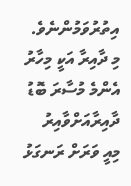އިތުރުވަމުންނެވެ.
މި ދާއިރާ އަކީ މިހާރު އެންމެ މުސާރަ ބޮޑު ދާއިރާއަށްވާއިރު މިއީ ވަރަށް ރަނގަޅު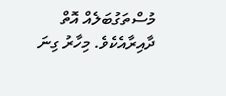މުސްތަގުބަލެއް އޮތް ދާއިރާއެކެވެ. މިހާރު ގިނަ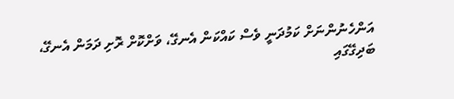އަންހެނުންނަށް ކަމުދަނީ ވެސް ކައްކަން އެނގޭ، ވަށްކޮށް ރޮށި ދަމަން އެނގޭ، ބަދިގޭގައި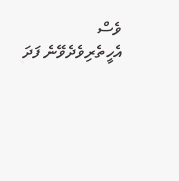ވެސް އެހީތެރިވެދެވޭނެ ފަދަ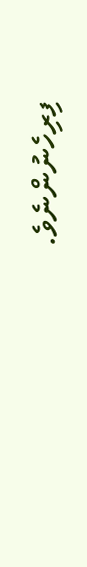ފިރިހެނުންނެވެ.